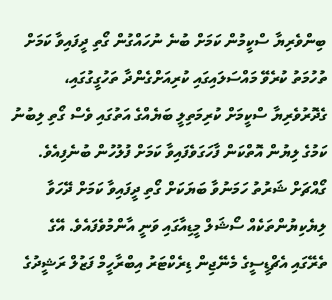ބިންވެރިޔާ ސްކީމުން ކަމަށް ބުނެ ނުހައްގުން ގޯތި ދީފައިވާ ކަމަށް ތުހުމަތު ކުރެވޭ މައްސަލައިގައި ކުރިއަށްގެންދާ ތަހުގީގުގައި، ގެދޮރުވެރިޔާ ސްކީމަށް ކުރިމަތިލީ ބަޔެއްގެ އަތުގައި ވެސް ގޯތި ލިބުނު ކަމުގެ ލިޔުން އޮތްކަން ފާހަގަވެފައިވާ ކަމަށް ފުލުހުން ބުނެފިއެވެ.
ގޯއްޗަށް ޝަރުތު ހަމަނުވާ ބަޔަކަށް ގޯތި ދީފައިވާ ކަމަށް ދޭހަވާ ލިޔެކިޔުންތަކެއް ސޯޝަލް މީޑިއާގައި ވަނީ އާންމުވެފައެވެ. އޭގެ ތެރޭގައި އެޗްޑީސީގެ މެނޭޖިން ޑިރެކްޓަރު އިބްރާހީމް ފަޒުލް ރަޝީދުގެ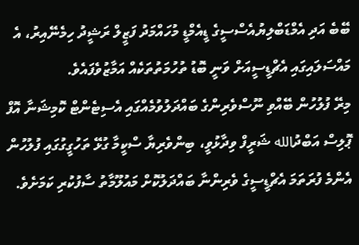ބޭބެ އަދި އެމްޑަބްލިޔުއެސްސީގެ ޑީއެމްޑީ މުހައްމަދު ފަޒީލް ރަޝީދު ހިމެނޭއިރު، އެ މައްސަލައިގައި އެޗްޑީސީއަށް ވަނީ ބޮޑު ތުހުމަތުތަކެއް އަމާޒުވެފައެވެ.
މިރޭ ފުލުހުން ބޭއްވި ނޫސްވެރިންގެ ބައްދަލުވުމެއްގައި އެސިޓެންޓް ކޮމިޝަނާ އޮފް ޕޮލިސް އަބްދުالله ޝަރީފް ވިދާޅުވީ، ބިންވެރިޔާ ސްކީމާ ގުޅޭ ތަހުގީގުގައި ފުލުހުން އެންމެ ފުރަތަމަ އެޗްޑީސީގެ ވެރިންނާ ބައްދަލުކޮށް މައުލޫމާތު ސާފުކުރި ކަމަށެވެ.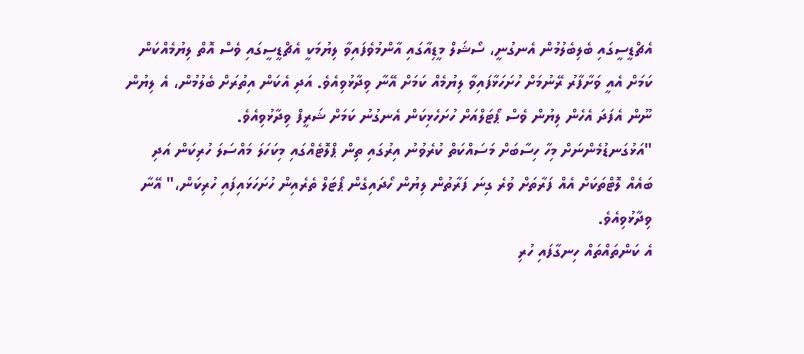އެޗްޑީސީގައި ބެލިބެލުމުން އެނގުނީ، ސޯޝަލް މީޑިއާގައި އާންމުވެފައިވާ ލިޔުމަކީ އެޗްޑީސީގައި ވެސް އޮތް ލިޔުމެއްކަން ކަމަށް އެއީ ވަށާފާރު ރޭނުމަށް ހުށަހަޅާފައިވާ ލިޔުމެއް ކަމަށް އޭނާ ވިދާޅުވިއެވެ. އަދި އެކަން އިތުރަށް ބެލުމުން، އެ ލިޔުން ނޫން އެފަދަ އެހެން ލިޔުން ވެސް ޕޯޓަލްއަށް ހުށަހެޅިކަން އެނގުނު ކަމަށް ޝަރީފް ވިދާޅުވިއެވެ.
"އަޅުގަނޑުމެންނަށް މިހާ ހިސާބަށް މަސައްކަތް ކުރެވުނު އިރުގައި ތިން ޕްލޮޓެއްގައި މިކަހަލަ މައްސަލަ ހުރިކަން އަދި ބައެއް ލޮޓްތަކަށް އެއް ފަރާތަށް ވުރެ ގިނަ ފަރާތުން ލިޔުން ހޯދައިގެން ޕޯޓަލް ތެރެއިން ހުށަހަޅައިފައި ހުރިކަން،" އޭނާ ވިދާޅުވިއެވެ.
އެ ކަންތައްތައް ހިނގާފައި ހުރި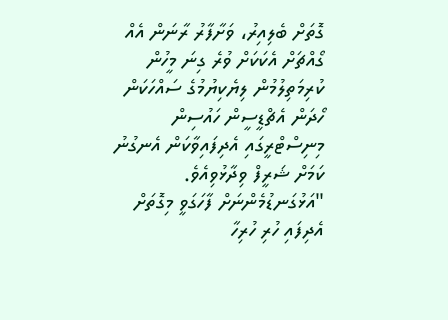ގޮތަށް ބެލިއިރު، ވަށާފާރު ރާނަން އެއް ގޯއްޗަށް އެކަކަށް ވުރެ ގިނަ މީހުން ކުރިމަތިލުމުން ލިޔެކިޔުމުގެ ސައްހަކަން ހޯދަން އެޗްޑީސީން ހައުސިން މިނިސްޓްރީގައި އެދިފައިވާކަން އެނގުނު ކަމަށް ޝަރީފް ވިދާޅުވިއެވެ.
"އަޅުގަނޑުމެންނަށް ފާހަގަވީ މިގޮތަށް އެދިފައި ހުރި ހުރިހާ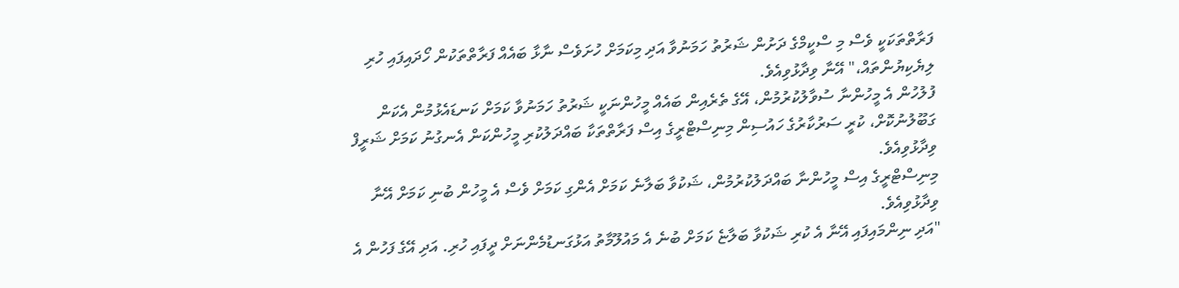ފަރާތްތަކަކީ ވެސް މި ސްކީމްގެ ދަށުން ޝަރުތު ހަމަނުވާ އަދި މިކަމަށް ހުށަވެސް ނާޅާ ބައެއް ފަރާތްތަކުން ހޯދައިފައި ހުރި ލިޔެކިޔުންތައް،" އޭނާ ވިދާޅުވިއެވެ.
ފުލުހުން އެ މީހުންނާ ސުވާލުކުރުމުން، އޭގެ ތެރެއިން ބައެއް މީހުންނަކީ ޝަރުތު ހަމަނުވާ ކަމަށް ކަނޑައެޅުމުން އެކަން ގަބޫލުނުކޮށް، ކުރީ ސަރުކާރުގެ ހައުސިން މިނިސްޓްރީގެ އިސް ފަރާތްތަކާ ބައްދަލުކުރި މީހުންކަން އެނގުނު ކަމަށް ޝަރީފް ވިދާޅުވިއެވެ.
މިނިސްޓްރީގެ އިސް މީހުންނާ ބައްދަލުކުރުމުން، ޝަކުވާ ބަލާނެ ކަމަށް އެންގި ކަމަށް ވެސް އެ މީހުން ބުނި ކަމަށް އޭނާ ވިދާޅުވިއެވެ.
"އަދި ނިންމައިފައި އޭނާ އެ ކުރި ޝަކުވާ ބަލާޏެ ކަމަށް ބުނެ އެ މައުލޫމާތު އަޅުގަނޑުމެންނަށް ދީފައި ހުރި. އަދި އޭގެ ފަހުން އެ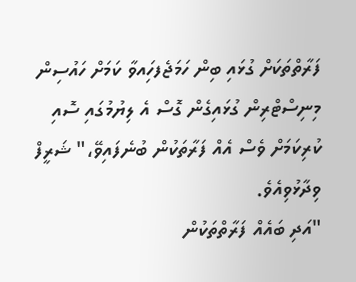ފަރާތްތަކަށް ގުޅައި ބިން ހަމަޖެފހިައވާ ކަމަށް ހައުސިން މިނިސްޓްރިން ގުޅައިގެން ގޮސް އެ ލިޔުމުގައި ސޮއި ކުރިކަމަށް ވެސް އެއް ފަރާތަކުން ބުނެފައިވޭ،" ޝަރީފް ވިދާޅުވިއެވެ.
"އަދި ބައެއް ފަރާތްތަކުން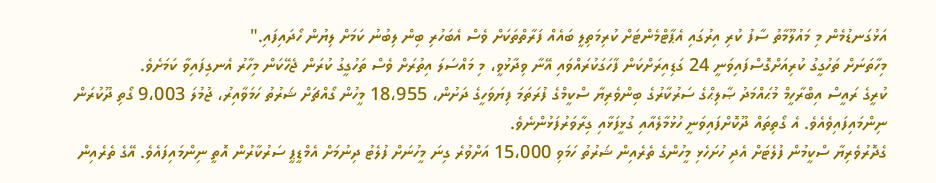އަޅުގަނޑުމެން މި މައުލޫމާތު ސާފު ކުރި އިރުގައި އެޕާޓްމެންޓަށް ކުރިމަތިލީ ބައެއް ފަރާތްތަކަށް ވެސް އެބަހުރި ބިން ލިބުނު ކަމަށް ލިޔުން ހޯދައިފައި."
މިހާތަނަށް ތަހުގީގު ކުރިއަށްގޮސްފައިވަނީ 24 ގަޑިއިރަށްކަން ފާހަގަކުރައްވައި އޭނާ ވިދާޅުވީ، މި މައްސަލަ އިތުރަށް ވެސް ތަހުގީގު ކުރަން ޖެހޭކަން މިހާރު އެނގިފައިވާ ކަމަށެވެ.
ކުރީގެ ރައީސް އިބްރާހީމް މުޙައްމަދު ޞާލިޙްގެ ސަރުކާރުގެ ބިންވެރިޔާ ސްކީމްގެ ފުރަތަމަ ފިޔަވަހީގެ ދަށުން، 18،955 މީހުން ގޯއްޗަށް ޝަރުތު ހަމަވާއިރު، ޖުމުލަ 9،003 ގޯތި ދޫކުރަން ނިންމައިފައިވެއެވެ. އެ ގޯތިތައް ދޫކޮށްފައިވަނީ ހުޅުމާލެއާއި ގުޅީފަޅާއި ގިރާވަރުފަޅުންނެވެ.
ގެދޮރުވެރިޔާ ސްކީމުން ފުލެޓަށް އެދި ހުށަހެޅި މީހުންގެ ތެރެއިން ޝަރުތު ހަމަވި 15،000 އަށްވުރެ ގިނަ މީހުނަށް ފުލެޓު ދިނުމަށް އެމްޑީޕީ ސަރުކާރުން އޮތީ ނިންމައިފައެވެ. އޭގެ ތެރެއިން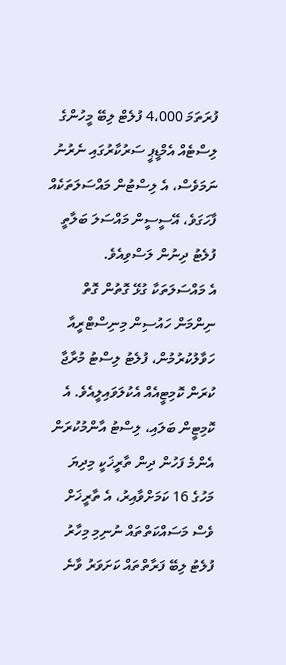ފުރަތަމަ 4،000 ފުލެޓް ލިބޭ މީހުންގެ ލިސްޓެއް އެމްޑީޕީ ސަރުކާރުގައި ނެރުނު ނަމަވެސް، އެ ލިސްޓުން މައްސަލަތަކެއް ފާހަގަވެ، އޭސީސީން މައްސަލަ ބަލާތީ ފުލެޓު ދިނުން ލަސްވިއެވެ.
އެ މައްސަލަތަކާ ގުޅޭ ގޮތުން ގޮތް ނިންމަން ހައުސިން މިނިސްޓްރީއާ ހަވާލުކުރުމުން، ފުލެޓު ލިސްޓު މުރާޖާ ކުރަން ކޮމިޓީއެއް އެކުލަވައިލީއެވެ. އެ ކޮމިޓީން ބަލައި، ލިސްޓު އާންމުކުރަން އެންމެ ފަހުން ދިން ތާރީޚަކީ މިދިޔަ މަހުގެ 16 ކަމަށްވާއިރު، އެ ތާރީޚަށް ވެސް މަސައްކަތްތައް ނުނިމި މިހާރު ފުލެޓު ލިބޭ ފަރާތްތައް ކަށަވަރު ވާނެ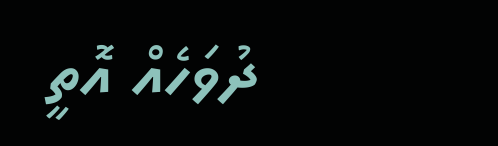ދުވަހެއް އޮތީ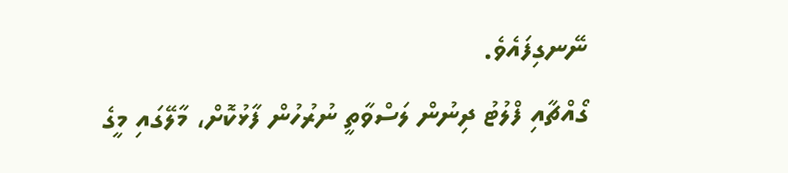ނޭނގިފައެވެ.
ގޯއްޗާއި ފްލުޓު ދިނުން ލަސްވާތީ ނުރުހުން ފާޅުކޮށް، މާލޭގައި މީގެ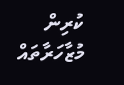ކުރިން މުޒާހަރާތައް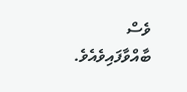ވެސް ބާއްވާފައިވެއެވެ.